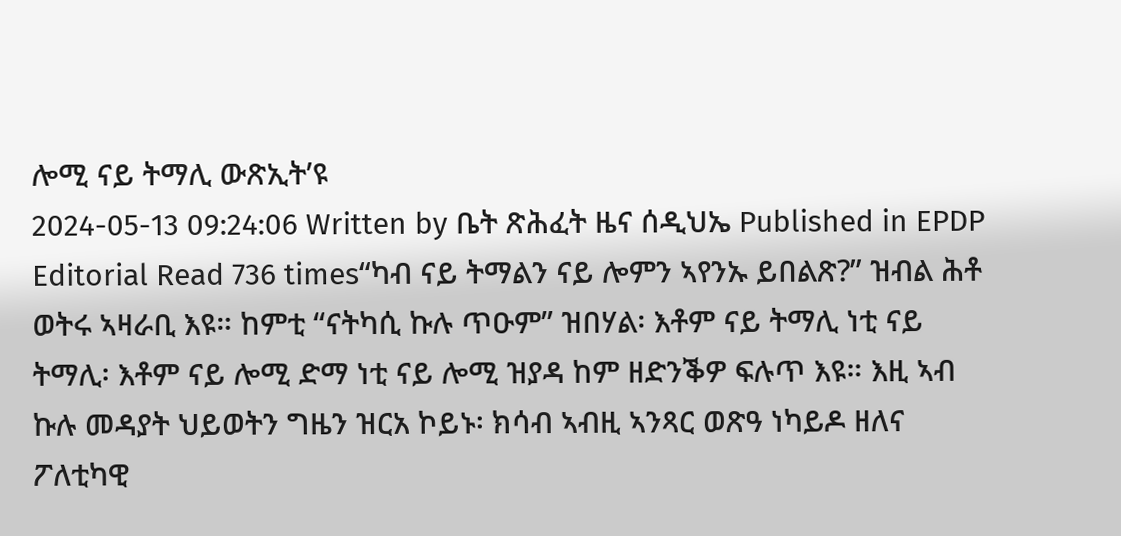ሎሚ ናይ ትማሊ ውጽኢት’ዩ
2024-05-13 09:24:06 Written by ቤት ጽሕፈት ዜና ሰዲህኤ Published in EPDP Editorial Read 736 times“ካብ ናይ ትማልን ናይ ሎምን ኣየንኡ ይበልጽ?” ዝብል ሕቶ ወትሩ ኣዛራቢ እዩ። ከምቲ “ናትካሲ ኩሉ ጥዑም” ዝበሃል፡ እቶም ናይ ትማሊ ነቲ ናይ ትማሊ፡ እቶም ናይ ሎሚ ድማ ነቲ ናይ ሎሚ ዝያዳ ከም ዘድንቕዎ ፍሉጥ እዩ። እዚ ኣብ ኩሉ መዳያት ህይወትን ግዜን ዝርአ ኮይኑ፡ ክሳብ ኣብዚ ኣንጻር ወጽዓ ነካይዶ ዘለና ፖለቲካዊ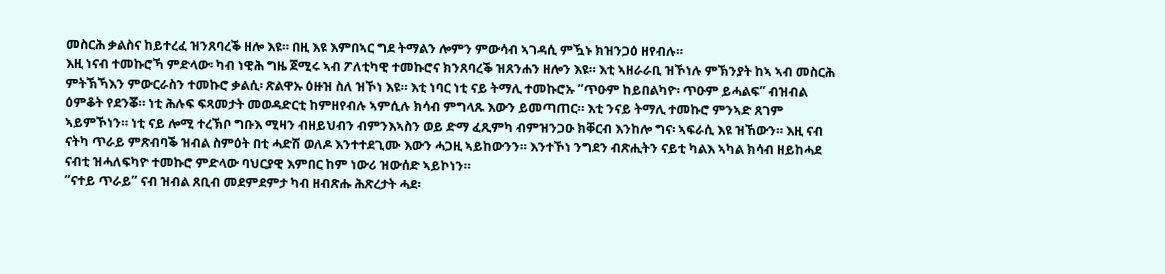መስርሕ ቃልስና ከይተረፈ ዝንጸባረቕ ዘሎ እዩ። በዚ እዩ እምበኣር ግደ ትማልን ሎምን ምውሳብ ኣገዳሲ ምዃኑ ክዝንጋዕ ዘየብሉ።
እዚ ነናብ ተመኩሮኻ ምድላው፡ ካብ ነዊሕ ግዜ ጀሚሩ ኣብ ፖለቲካዊ ተመኩሮና ክንጸባረቕ ዝጸንሐን ዘሎን እዩ። እቲ ኣዘራራቢ ዝኾነሉ ምኽንያት ከኣ ኣብ መስርሕ ምትኽኻእን ምውርራስን ተመኩሮ ቃልሲ፡ ጽልዋኡ ዕዙዝ ስለ ዝኾነ እዩ። እቲ ነባር ነቲ ናይ ትማሊ ተመኩሮኡ “ጥዑም ከይበልካዮ፡ ጥዑም ይሓልፍ” ብዝብል ዕምቆት የደንቖ። ነቲ ሕሉፍ ፍጻመታት መወዳድርቲ ከምዘየብሉ ኣምሲሉ ክሳብ ምግላጹ እውን ይመጣጠር። እቲ ንናይ ትማሊ ተመኩሮ ምንኣድ ጸገም ኣይምኾነን። ነቲ ናይ ሎሚ ተረኽቦ ግቡእ ሚዛን ብዘይህብን ብምንእኣስን ወይ ድማ ፈጺምካ ብምዝንጋዑ ክቐርብ እንከሎ ግና፡ ኣፍራሲ እዩ ዝኸውን። እዚ ናብ ናትካ ጥራይ ምጽብባቕ ዝብል ስምዕት በቲ ሓድሽ ወለዶ እንተተደጊሙ እውን ሓጋዚ ኣይከውንን። እንተኾነ ንግደን ብጽሒትን ናይቲ ካልእ ኣካል ክሳብ ዘይከሓደ ናብቲ ዝሓለፍካዮ ተመኩሮ ምድላው ባህርያዊ እምበር ከም ነውሪ ዝውሰድ ኣይኮነን።
“ናተይ ጥራይ” ናብ ዝብል ጸቢብ መደምደምታ ካብ ዘብጽሑ ሕጽረታት ሓደ፡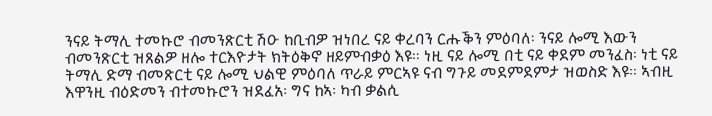ንናይ ትማሊ ተመኩሮ ብመንጽርቲ ሽዑ ከቢብዎ ዝነበረ ናይ ቀረባን ርሑቕን ምዕባለ፡ ንናይ ሎሚ እውን ብመንጽርቲ ዝጸልዎ ዘሎ ተርእዮታት ክትዕቅኖ ዘይምብቃዕ እዩ። ነዚ ናይ ሎሚ በቲ ናይ ቀደም መንፈስ፡ ነቲ ናይ ትማሊ ድማ ብመጽርቲ ናይ ሎሚ ህልዊ ምዕባለ ጥራይ ምርኣዩ ናብ ግጉይ መደምደምታ ዝወስድ እዩ። ኣብዚ እዋንዚ ብዕድመን ብተመኩሮን ዝደፈአ፡ ግና ከኣ፡ ካብ ቃልሲ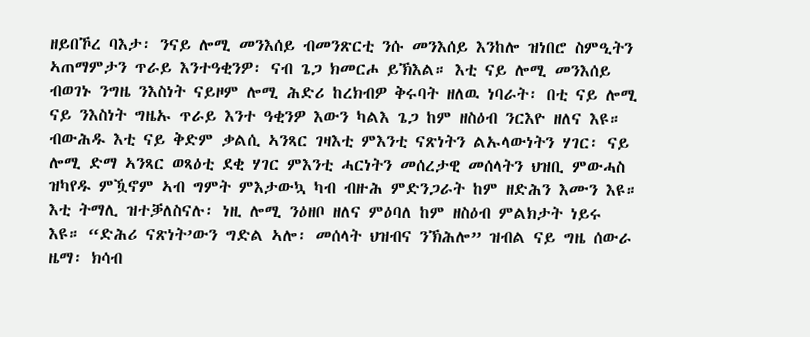ዘይበኾረ ባእታ፡ ንናይ ሎሚ መንእሰይ ብመንጽርቲ ንሱ መንእሰይ እንከሎ ዝነበሮ ስምዒትን ኣጠማምታን ጥራይ እንተዓቂንዎ፡ ናብ ጌጋ ክመርሖ ይኽእል። እቲ ናይ ሎሚ መንእሰይ ብወገኑ ንግዜ ንእስነት ናይዞም ሎሚ ሕድሪ ከረክብዎ ቅሩባት ዘለዉ ነባራት፡ በቲ ናይ ሎሚ ናይ ንእስነት ግዜኡ ጥራይ እንተ ዓቂንዎ እውን ካልእ ጌጋ ከም ዘስዕብ ንርእዮ ዘለና እዩ። ብውሕዱ እቲ ናይ ቅድም ቃልሲ ኣንጻር ገዛእቲ ምእንቲ ናጽነትን ልኡላውነትን ሃገር፡ ናይ ሎሚ ድማ ኣንጻር ወጻዕቲ ደቂ ሃገር ምእንቲ ሓርነትን መሰረታዊ መሰላትን ህዝቢ ምውሓስ ዝካየዱ ምዃኖም ኣብ ግምት ምእታውኳ ካብ ብዙሕ ምድንጋራት ከም ዘድሕን እሙን እዩ።
እቲ ትማሊ ዝተቓለስናሉ፡ ነዚ ሎሚ ንዕዘቦ ዘለና ምዕባለ ከም ዘስዕብ ምልክታት ነይሩ እዩ። “ድሕሪ ናጽነት’ውን ግድል ኣሎ፡ መሰላት ህዝብና ንኽሕሎ” ዝብል ናይ ግዜ ሰውራ ዜማ፡ ክሳብ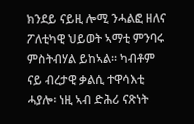ክንደይ ናይዚ ሎሚ ንሓልፎ ዘለና ፖለቲካዊ ህይወት ኣማቲ ምንባሩ ምስትብሃል ይከኣል። ካብቶም ናይ ብረታዊ ቃልሲ ተዋሳእቲ ሓያሎ፡ ነዚ ኣብ ድሕሪ ናጽነት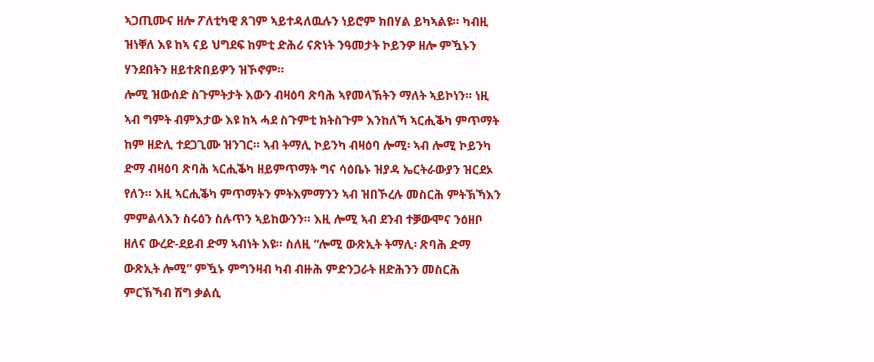ኣጋጢሙና ዘሎ ፖለቲካዊ ጸገም ኣይተዳለዉሉን ነይሮም ክበሃል ይካኣልዩ። ካብዚ ዝነቐለ እዩ ከኣ ናይ ህግደፍ ከምቲ ድሕሪ ናጽነት ንዓመታት ኮይንዎ ዘሎ ምዃኑን ሃንደበትን ዘይተጽበይዎን ዝኾኖም።
ሎሚ ዝውሰድ ስጉምትታት እውን ብዛዕባ ጽባሕ ኣየመላኽትን ማለት ኣይኮነን። ነዚ ኣብ ግምት ብምእታው እዩ ከኣ ሓደ ስጉምቲ ክትስጉም እንከለኻ ኣርሒቕካ ምጥማት ከም ዘድሊ ተደጋጊሙ ዝንገር። ኣብ ትማሊ ኮይንካ ብዛዕባ ሎሚ፡ ኣብ ሎሚ ኮይንካ ድማ ብዛዕባ ጽባሕ ኣርሒቕካ ዘይምጥማት ግና ሳዕቤኑ ዝያዳ ኤርትራውያን ዝርደኦ የለን። እዚ ኣርሒቕካ ምጥማትን ምትእምማንን ኣብ ዝበኾረሉ መስርሕ ምትኽኻእን ምምልላእን ስሩዕን ስሉጥን ኣይከውንን። እዚ ሎሚ ኣብ ደንብ ተቓውሞና ንዕዘቦ ዘለና ውረድ-ደይብ ድማ ኣብነት እዩ። ስለዚ “ሎሚ ውጽኢት ትማሊ፡ ጽባሕ ድማ ውጽኢት ሎሚ” ምዃኑ ምግንዛብ ካብ ብዙሕ ምድንጋራት ዘድሕንን መስርሕ ምርኽኻብ ሽግ ቃልሲ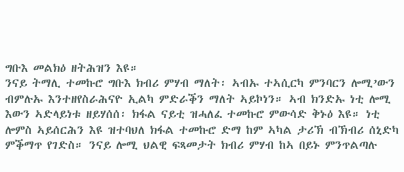ግቡእ መልክዕ ዘትሕዝን እዩ።
ንናይ ትማሊ ተመኩሮ ግቡእ ክብሪ ምሃብ ማለት፡ ኣብኡ ተኣሲርካ ምንባርን ሎሚ’ውን ብምሉኡ እንተዘየስራሕናዮ ኢልካ ምድራቕን ማለት ኣይኮነን። ኣብ ክንድኡ ነቲ ሎሚ እውን ኣድላይነቱ ዘይሃሰሰ፡ ክፋል ናይቲ ዝሓለፈ ተመኩሮ ምውሳድ ቅኑዕ እዩ። ነቲ ሎምስ ኣይሰርሕን እዩ ዝተባህለ ክፋል ተመኩሮ ድማ ከም ኣካል ታሪኽ ብኽብሪ ሰኒድካ ምቕማጥ የገድስ። ንናይ ሎሚ ህልዊ ፍጻመታት ክብሪ ምሃብ ከኣ በይኑ ምንጥልጣሉ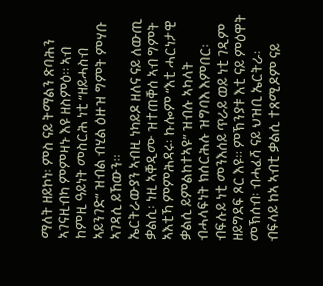ማለት ዘይኮነ፡ ምስ ናይ ትማልን ጽባሕን ኣገናዚብካ ምምዛኑ እዩ ዘስምዕ። ኣብ ከምዚ ዓይነት መስርሕ ነቲ “ዘይሓስብ ኣይንገድ” ዝብል ብሂል ዕዙዝ ግምት ምሃቡ ኣገዳሲ ይኸውን።
ኤርትራውያን ኣብዚ ነካይዶ ዘለና ናይ ለውጢ ቃልሲ፡ ነዚ ኣቐዲሙ ዝተጠቐሰ ኣብ ግምት ኣእቲኻ ምምሕዳሩ፡ ኩሎም “እቲ ሓርነታዊ ቃልሲ ይምልከተኣዩ” ዝብሉ ኣካላት ብሓላፍነት ክሰርሕሉ ዝግባእ እምበር፡ ብፍሉይ ነቲ መንእሰይ ጥራይ ወይ ነቲ ገዲም ዘይግደፍ ጾር እዩ። ምኽንያቱ እቲ ናይ ምዕዋት መኽሰብ፡ ብሓፈሻ ናይ ህዝቢ ኤርትራ፡ ብፍላይ ከኣ ኣብቲ ቃልሲ ተጸሚዶም ናይ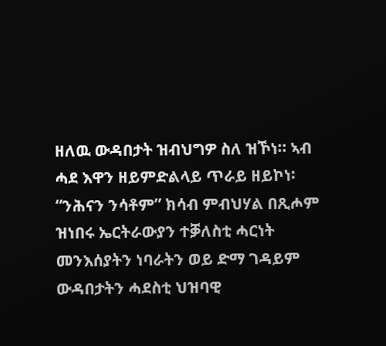ዘለዉ ውዳበታት ዝብህግዎ ስለ ዝኾነ። ኣብ ሓደ እዋን ዘይምድልላይ ጥራይ ዘይኮነ፡ “ንሕናን ንሳቶም” ክሳብ ምብህሃል በጺሖም ዝነበሩ ኤርትራውያን ተቓለስቲ ሓርነት መንእሰያትን ነባራትን ወይ ድማ ገዳይም ውዳበታትን ሓደስቲ ህዝባዊ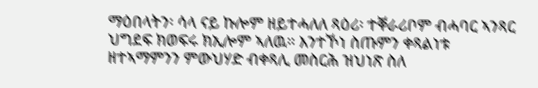ማዕበላትን፡ ሳላ ናይ ኩሎም ዘይተሓለለ ጻዕሪ፡ ተቐራሪቦም ብሓባር ኣንጻር ህግደፍ ክወፍሩ ክኢሎም ኣለዉ። እንተኾነ ስጡምን ቀጻልነቱ ዘተኣማምንን ምውህሃድ ብቀጻሊ መስርሕ ዝህነጽ ስለ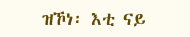ዝኾነ፡ እቲ ናይ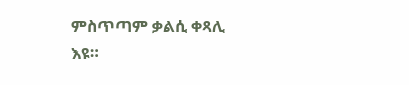ምስጥጣም ቃልሲ ቀጻሊ እዩ።